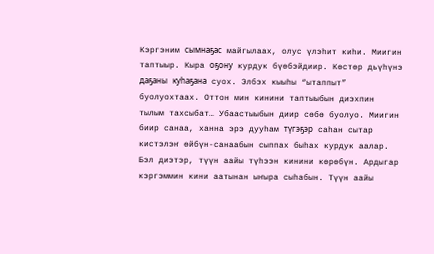Кэргэним сымнаҕас майгылаах, олус үлэһит киһи. Миигин таптыыр. Кыра оҕону курдук бүөбэйдиир. Көстөр дьүһүнэ даҕаны куһаҕана суох. Элбэх кыыһы “ытаппыт” буолуохтаах. Оттон мин кинини таптыыбын диэхпин тылым тахсыбат… Убаастыыбын диир сөбө буолуо. Миигин биир санаа, ханна эрэ дууһам түгэҕэр саһан сытар кистэлэҥ өйбүн-санаабын сыппах быһах курдук аалар. Бэл диэтэр, түүн аайы түһээн кинини көрөбүн. Ардыгар кэргэммин кини аатынан ыҥыра сыһабын. Түүн аайы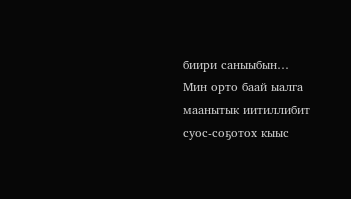биири саныыбын…
Мин орто баай ыалга маанытык иитиллибит суос-соҕотох кыыс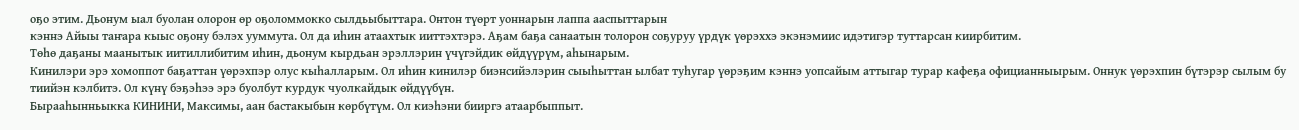оҕо этим. Дьонум ыал буолан олорон өр оҕоломмокко сылдьыбыттара. Онтон түөрт уоннарын лаппа ааспыттарын
кэннэ Айыы таҥара кыыс оҕону бэлэх ууммута. Ол да иһин атаахтык ииттэхтэрэ. Аҕам баҕа санаатын толорон соҕуруу үрдүк үөрэххэ экэнэмиис идэтигэр туттарсан киирбитим.
Төһө даҕаны маанытык иитиллибитим иһин, дьонум кырдьан эрэллэрин үчүгэйдик өйдүүрүм, аһынарым.
Кинилэри эрэ хомоппот баҕаттан үөрэхпэр олус кыһалларым. Ол иһин кинилэр биэнсийэлэрин сыыһыттан ылбат туһугар үөрэҕим кэннэ уопсайым аттыгар турар кафеҕа официанныырым. Оннук үөрэхпин бүтэрэр сылым бу тиийэн кэлбитэ. Ол күнү бэҕэһээ эрэ буолбут курдук чуолкайдык өйдүүбүн.
Бырааһынньыкка КИНИНИ, Максимы, аан бастакыбын көрбүтүм. Ол киэһэни бииргэ атаарбыппыт.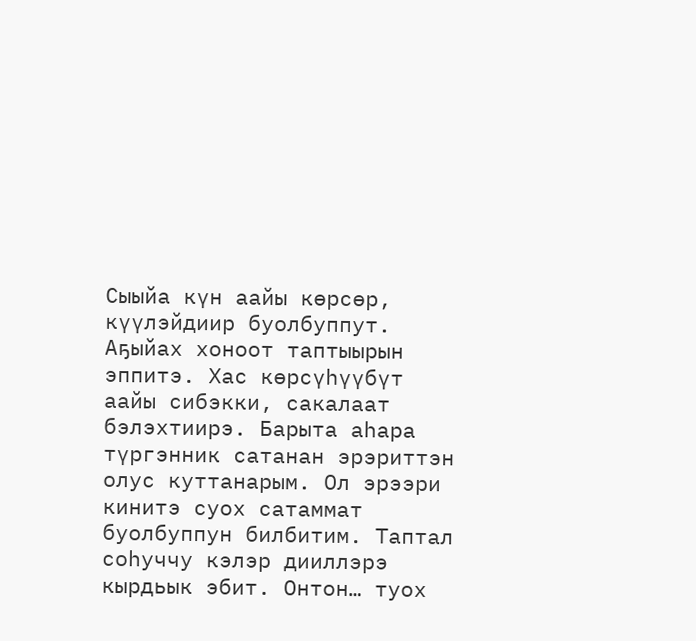Сыыйа күн аайы көрсөр, күүлэйдиир буолбуппут. Аҕыйах хоноот таптыырын эппитэ. Хас көрсүһүүбүт аайы сибэкки, сакалаат бэлэхтиирэ. Барыта аһара түргэнник сатанан эрэриттэн олус куттанарым. Ол эрээри кинитэ суох сатаммат буолбуппун билбитим. Таптал соһуччу кэлэр дииллэрэ кырдьык эбит. Онтон… туох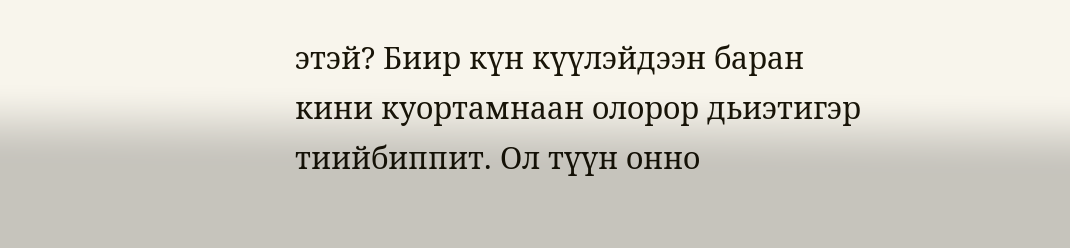этэй? Биир күн күүлэйдээн баран кини куортамнаан олорор дьиэтигэр тиийбиппит. Ол түүн онно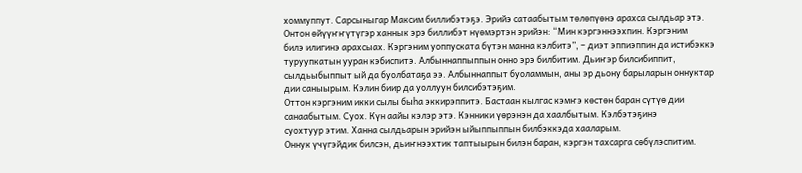хоммуппут. Сарсыныгар Максим биллибэтэҕэ. Эрийэ сатаабытым төлөпүөнэ арахса сылдьар этэ. Онтон өйүүҥҥүтүгэр ханнык эрэ биллибэт нүөмэртэн эрийэн: “Мин кэргэннээхпин. Кэргэним
билэ илигинэ арахсыах. Кэргэним уоппуската бүтэн манна кэлбитэ”, – диэт эппиэппин да истибэккэ туруупкатын ууран кэбиспитэ. Албыннаппыппын онно эрэ билбитим. Дьиҥэр билсибиппит, сылдьыбыппыт ый да буолбатаҕа ээ. Албыннаппыт буоламмын, аны эр дьону барыларын оннуктар дии саныырым. Кэлин биир да уоллуун билсибэтэҕим.
Оттон кэргэним икки сылы быһа эккирэппитэ. Бастаан кылгас кэмҥэ көстөн баран сүтүө дии санаабытым. Суох. Күн аайы кэлэр этэ. Кэнники үөрэнэн да хаалбытым. Кэлбэтэҕинэ
суохтуур этим. Ханна сылдьарын эрийэн ыйыппыппын билбэккэда хааларым.
Оннук үчүгэйдик билсэн, дьиҥнээхтик таптыырын билэн баран, кэргэн тахсарга сөбүлэспитим.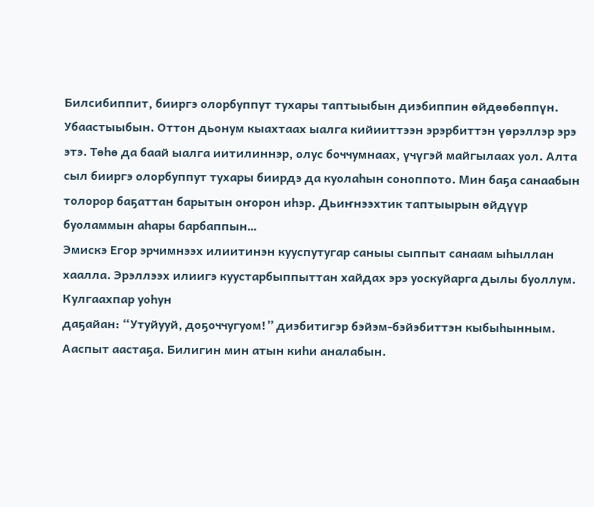Билсибиппит, бииргэ олорбуппут тухары таптыыбын диэбиппин өйдөөбөппүн. Убаастыыбын. Оттон дьонум кыахтаах ыалга кийииттээн эрэрбиттэн үөрэллэр эрэ этэ. Төһө да баай ыалга иитилиннэр, олус боччумнаах, үчүгэй майгылаах уол. Алта
сыл бииргэ олорбуппут тухары биирдэ да куолаһын соноппото. Мин баҕа санаабын толорор баҕаттан барытын оҥорон иһэр. Дьиҥнээхтик таптыырын өйдүүр буоламмын аһары барбаппын…
Эмискэ Егор эрчимнээх илиитинэн кууспутугар саныы сыппыт санаам ыһыллан хаалла. Эрэллээх илиигэ куустарбыппыттан хайдах эрэ уоскуйарга дылы буоллум. Кулгаахпар уоһун
даҕайан: “Утуйууй, доҕоччугуом!” диэбитигэр бэйэм-бэйэбиттэн кыбыһынным. Ааспыт аастаҕа. Билигин мин атын киһи аналабын.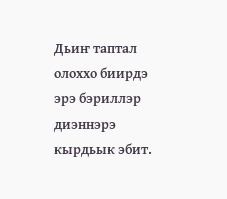Дьиҥ таптал олоххо биирдэ эрэ бэриллэр диэннэрэ
кырдьык эбит.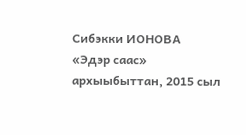Сибэкки ИОНОВА
«Эдэр саас» архыыбыттан, 2015 сыл